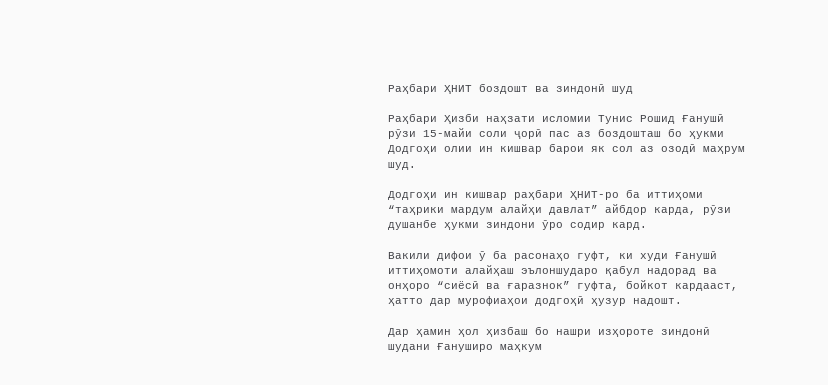Раҳбари ҲНИТ боздошт ва зиндонӣ шуд

Раҳбари Ҳизби наҳзати исломии Тунис Рошид Ғанушӣ рӯзи 15-майи соли ҷорӣ пас аз боздошташ бо ҳукми Додгоҳи олии ин кишвар барои як сол аз озодӣ маҳрум шуд.

Додгоҳи ин кишвар раҳбари ҲНИТ-ро ба иттиҳоми “таҳрики мардум алайҳи давлат” айбдор карда, рӯзи душанбе ҳукми зиндони ӯро содир кард.

Вакили дифои ӯ ба расонаҳо гуфт, ки худи Ғанушӣ иттиҳомоти алайҳаш эълоншударо қабул надорад ва онҳоро “сиёсӣ ва ғаразнок” гуфта, бойкот кардааст, ҳатто дар мурофиаҳои додгоҳӣ ҳузур надошт.

Дар ҳамин ҳол ҳизбаш бо нашри изҳороте зиндонӣ шудани Ғануширо маҳкум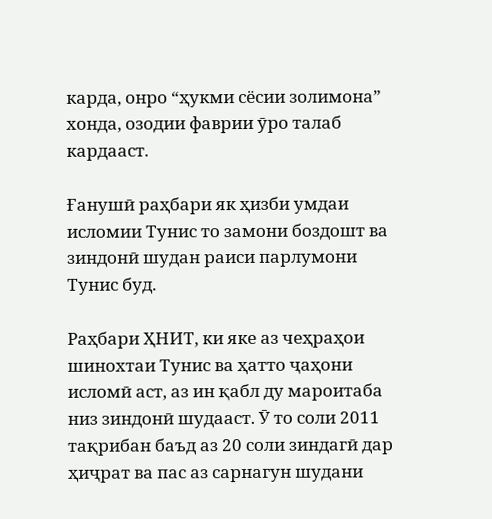карда, онро “ҳукми сёсии золимона” хонда, озодии фаврии ӯро талаб кардааст.

Ғанушӣ раҳбари як ҳизби умдаи исломии Тунис то замони боздошт ва зиндонӣ шудан раиси парлумони Тунис буд.

Раҳбари ҲНИТ, ки яке аз чеҳраҳои шинохтаи Тунис ва ҳатто ҷаҳони исломӣ аст, аз ин қабл ду мароитаба низ зиндонӣ шудааст. Ӯ то соли 2011 тақрибан баъд аз 20 соли зиндагӣ дар ҳиҷрат ва пас аз сарнагун шудани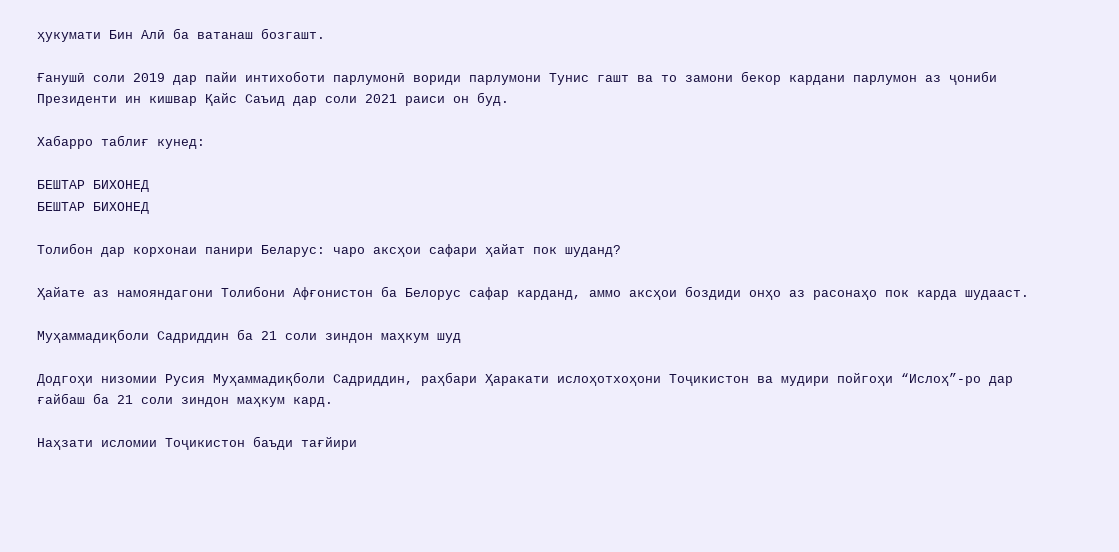ҳукумати Бин Алӣ ба ватанаш бозгашт.

Ғанушӣ соли 2019 дар пайи интихоботи парлумонӣ вориди парлумони Тунис гашт ва то замони бекор кардани парлумон аз ҷониби Президенти ин кишвар Қайс Саъид дар соли 2021 раиси он буд.

Хабарро таблиғ кунед:

БЕШТАР БИХОНЕД
БЕШТАР БИХОНЕД

Толибон дар корхонаи панири Беларус: чаро аксҳои сафари ҳайат пок шуданд?

Ҳайате аз намояндагони Толибони Афғонистон ба Белорус сафар карданд, аммо аксҳои боздиди онҳо аз расонаҳо пок карда шудааст.

Муҳаммадиқболи Садриддин ба 21 соли зиндон маҳкум шуд

Додгоҳи низомии Русия Муҳаммадиқболи Садриддин, раҳбари Ҳаракати ислоҳотхоҳони Тоҷикистон ва мудири пойгоҳи “Ислоҳ”-ро дар ғайбаш ба 21 соли зиндон маҳкум кард.

Наҳзати исломии Тоҷикистон баъди тағйири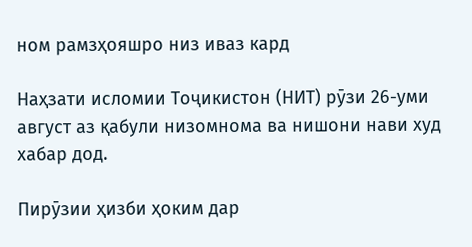ном рамзҳояшро низ иваз кард

Наҳзати исломии Тоҷикистон (НИТ) рӯзи 26-уми август аз қабули низомнома ва нишони нави худ хабар дод.

Пирӯзии ҳизби ҳоким дар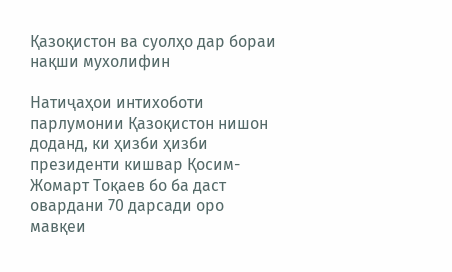Қазоқистон ва суолҳо дар бораи нақши мухолифин

Натиҷаҳои интихоботи парлумонии Қазоқистон нишон доданд, ки ҳизби ҳизби президенти кишвар Қосим-Жомарт Тоқаев бо ба даст овардани 70 дарсади оро мавқеи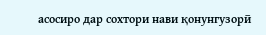асосиро дар сохтори нави қонунгузорӣ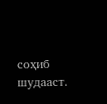соҳиб шудааст.